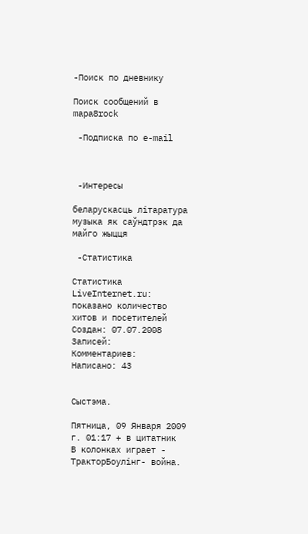-Поиск по дневнику

Поиск сообщений в mapa8rock

 -Подписка по e-mail



 -Интересы

беларускасць літаратура музыка як саўндтрэк да майго жыцця

 -Статистика

Статистика LiveInternet.ru: показано количество хитов и посетителей
Создан: 07.07.2008
Записей:
Комментариев:
Написано: 43


Сыстэма.

Пятница, 09 Января 2009 г. 01:17 + в цитатник
В колонках играет - ТракторБоулінг- война.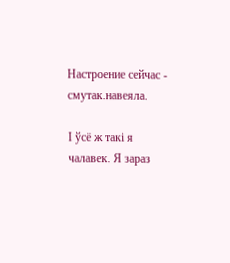Настроение сейчас - смутак.навеяла.

І ўсё ж такі я чалавек. Я зараз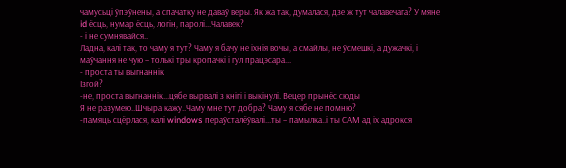чамусьці ўпэўнены, а спачатку не даваў веры. Як жа так, думалася, дзе ж тут чалавечага? У мяне id ёсць, нумар ёсць, логін, паролі...Чалавек?
- і не сумнявайся..
Ладна, калі так, то чаму я тут? Чаму я бачу не іхнія вочы, а смайлы, не ўсмешкі, а дужачкі, і маўчання не чую – толькі тры кропачкі і гул працэсара...
- проста ты выгнаннік
Ізгой?
-не, проста выгнаннік...цябе вырвалі з кнігі і выкінулі. Вецер прынёс сюды
Я не разумею..Шчыра кажу..Чаму мне тут добра? Чаму я сябе не помню?
-памяць сцёрлася, калі windows пераўсталёўвалі...ты – памылка..і ты САМ ад іх адрокся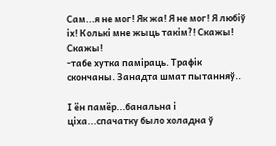Сам...я не мог! Як жа! Я не мог! Я любіў іх! Колькі мне жыць такім?! Скажы! Скажы!
-табе хутка паміраць. Трафік скончаны. Занадта шмат пытанняў..

І ён памёр...банальна і ціха...спачатку было холадна ў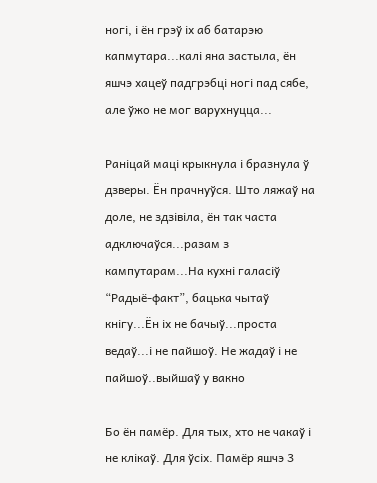ногі, і ён грэў іх аб батарэю капмутара...калі яна застыла, ён яшчэ хацеў падгрэбці ногі пад сябе, але ўжо не мог варухнуцца...

Раніцай маці крыкнула і бразнула ў дзверы. Ён прачнуўся. Што ляжаў на доле, не здзівіла, ён так часта адключаўся...разам з кампутарам...На кухні галасіў “Радыё-факт”, бацька чытаў кнігу...Ён іх не бачыў...проста ведаў...і не пайшоў. Не жадаў і не пайшоў..выйшаў у вакно

Бо ён памёр. Для тых, хто не чакаў і не клікаў. Для ўсіх. Памёр яшчэ 3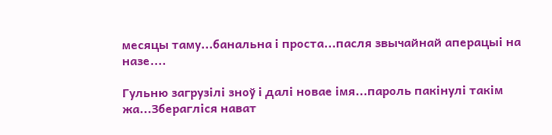месяцы таму...банальна і проста...пасля звычайнай аперацыі на назе....

Гульню загрузілі зноў і далі новае імя...пароль пакінулі такім жа...Зберагліся нават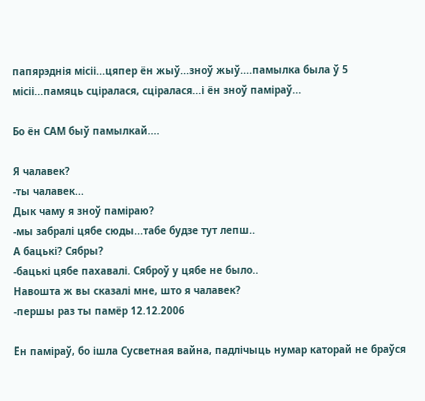папярэднія місіі...цяпер ён жыў...зноў жыў....памылка была ў 5 місіі...памяць сціралася, сціралася...і ён зноў паміраў...

Бо ён САМ быў памылкай....

Я чалавек?
-ты чалавек...
Дык чаму я зноў паміраю?
-мы забралі цябе сюды...табе будзе тут лепш..
А бацькі? Сябры?
-бацькі цябе пахавалі. Сяброў у цябе не было..
Навошта ж вы сказалі мне, што я чалавек?
-першы раз ты памёр 12.12.2006

Ён паміраў, бо ішла Сусветная вайна, падлічыць нумар каторай не браўся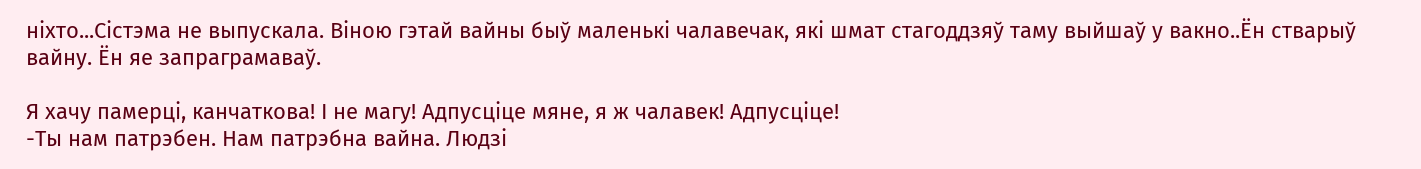ніхто...Сістэма не выпускала. Віною гэтай вайны быў маленькі чалавечак, які шмат стагоддзяў таму выйшаў у вакно..Ён стварыў вайну. Ён яе запраграмаваў.

Я хачу памерці, канчаткова! І не магу! Адпусціце мяне, я ж чалавек! Адпусціце!
-Ты нам патрэбен. Нам патрэбна вайна. Людзі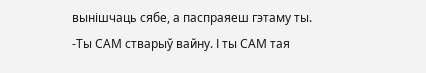вынішчаць сябе, а паспраяеш гэтаму ты.
-Ты САМ стварыў вайну. І ты САМ тая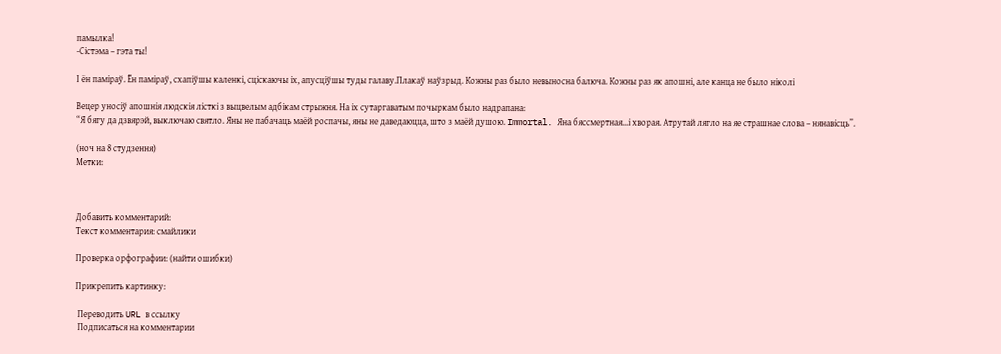памылка!
-Сістэма – гэта ты!

І ён паміраў. Ён паміраў, схапіўшы каленкі, сціскаючы іх, апусціўшы туды галаву.Плакаў наўзрыд. Кожны раз было невыносна балюча. Кожны раз як апошні, але канца не было ніколі

Вецер уносіў апошнія людскія лісткі з выцвелым адбікам стрыжня. На іх сутаргаватым почыркам было надрапана:
“Я бягу да дзвярэй, выключаю святло. Яны не пабачаць маёй роспачы, яны не даведаюцца, што з маёй душою. Immortal. Яна бяссмертная...і хворая. Атрутай лягло на яе страшнае слова – нянавісць”.

(ноч на 8 студзення)
Метки:



Добавить комментарий:
Текст комментария: смайлики

Проверка орфографии: (найти ошибки)

Прикрепить картинку:

 Переводить URL в ссылку
 Подписаться на комментарии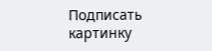Подписать картинку